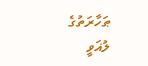ޠަހާރަތުގެ ލުޣަވީ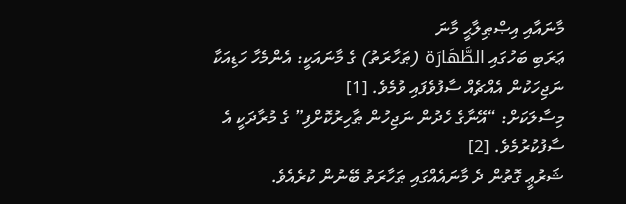މާނައާއި އިޞްޠިލާޙީ މާނަ
ޢަރަބި ބަހުގައި الطَّهَارَة (ޠަހާރަތު) ގެ މާނައަކީ: އެންމެހާ ހަޑިއަކާ ނަޖިހަކުން އެއްޗެއް ސާފުވެފައި ވުމެވެ. [1]
މިސާލަކަށް: “އޭނާގެ ހެދުން ނަޖިހުން ޠާހިރުކޮށްފި” ގެ މުރާދަކީ އެ ސާފުކުރުމެވެ. [2]
ޝަރުޢީ ގޮތުން ދެ މާނައެއްގައި ޠަހާރަތު ބޭނުން ކުރެއެވެ.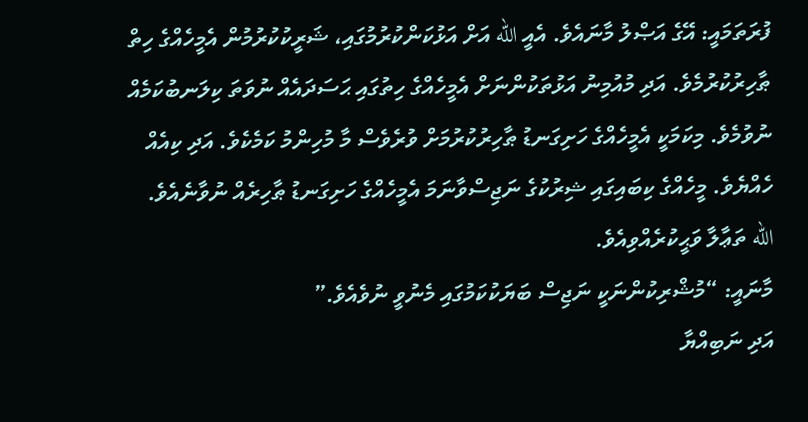ފުރަތަމައީ: އޭގެ އަޞްލު މާނައެވެ. އެއީ الله އަށް އަޅުކަންކުރުމުގައި، ޝަރީކުކުރުމުން އެމީހެއްގެ ހިތް ޠާހިރުކުރުމެވެ. އަދި މުއުމިނު އަޅުތަކުންނަށް އެމީހެއްގެ ހިތުގައި ޙަސަދައެއް ނުވަތަ ކިލަނބުކަމެއް ނުވުމެވެ. މިކަމަކީ އެމީހެއްގެ ހަށިގަނޑު ޠާހިރުކުރުމަށް ވުރެވެސް މާ މުހިންމު ކަމެކެވެ. އަދި ކިއެއް ހެއްޔެވެ. މީހެއްގެ ކިބައިގައި ޝިރުކުގެ ނަޖިސްވާނަމަ އެމީހެއްގެ ހަށިގަނޑު ޠާހިރެއް ނުވާނެއެވެ.
الله ތަޢާލާ ވަޙީކުރެއްވިއެވެ.
މާނައީ: “މުޝްރިކުންނަކީ ނަޖިސް ބަޔަކުކަމުގައި މެނުވީ ނުވެއެވެ.”
އަދި ނަބިއްޔާ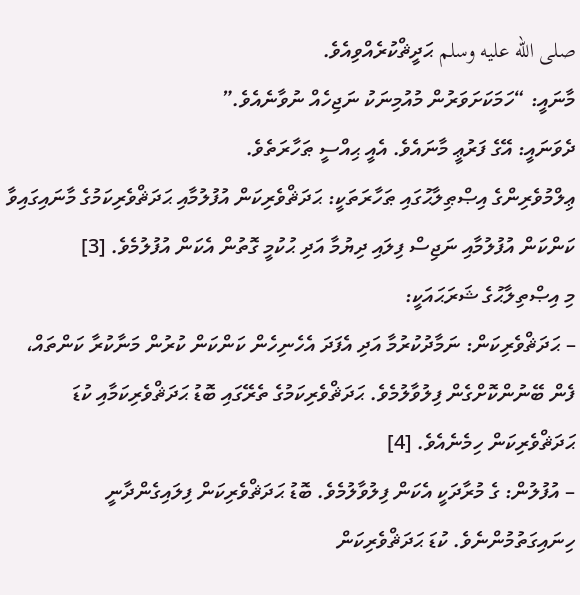صلى الله عليه وسلم ޙަދީޘްކުރެއްވިއެވެ.
މާނައީ: “ހަމަކަށަވަރުން މުއުމިނަކު ނަޖިހެއް ނުވާނެއެވެ.”
ދެވަނައީ: އޭގެ ފަރުޢީ މާނައެވެ. އެއީ ޙިއްސީ ޠަހާރަތެވެ.
ޢިލްމުވެރިންގެ އިޞްޠިލާޙުގައި ޠަހާރަތަކީ: ޙަދަޘްވެރިކަން އުފުލުމާއި ޙަދަޘްވެރިކަމުގެ މާނައިގައިވާ ކަންކަން އުފުލުމާއި ނަޖިސް ފިލައި ދިޔުމާ އަދި ޙުކުމީ ގޮތުން އެކަން އުފުލުމެވެ. [3]
މި އިޞްތިލާޙުގެ ޝަރަޙައަކީ:
– ޙަދަޘްވެރިކަން: ނަމާދުކުރުމާ އަދި އެފަދަ އެހެނިހެން ކަންކަން ކުރުން މަނާކުރާ ކަންތައް، ފެން ބޭނުންކޮށްގެން ފިލުވާލުމެވެ. ޙަދަޘްވެރިކަމުގެ ތެރޭގައި ބޮޑު ޙަދަޘްވެރިކަމާއި ކުޑަ ޙަދަޘްވެރިކަން ހިމެނެއެވެ. [4]
– އުފުލުން: ގެ މުރާދަކީ އެކަން ފިލުވާލުމެވެ. ބޮޑު ޙަދަޘްވެރިކަން ފިލައިގެންދާނީ ހިނައިގަތުމުންނެވެ. ކުޑަ ޙަދަޘްވެރިކަން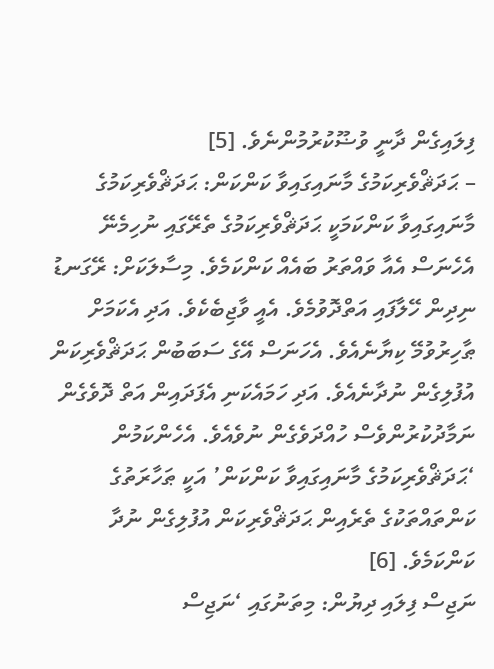ފިލައިގެން ދާނީ ވުޟޫކުރުމުންނެވެ. [5]
– ޙަދަޘްވެރިކަމުގެ މާނައިގައިވާ ކަންކަން: ޙަދަޘްވެރިކަމުގެ މާނައިގައިވާ ކަންކަމަކީ ޙަދަޘްވެރިކަމުގެ ތެރޭގައި ނުހިމެނޭ އެހެނަސް އެއާ ވައްތަރު ބައެއް ކަންކަމެވެ. މިސާލަކަށް: ރޭގަނޑު ނިދިން ހޭލާފައި އަތްދޮވުމެވެ. އެއީ ވާޖިބެކެވެ. އަދި އެކަމަށް ޠާހިރުވުމޭ ކިޔާނެއެވެ. އެހަނަސް އޭގެ ސަބަބުން ޙަދަޘްވެރިކަން އުފުލިގެން ނުދާނެއެވެ. އަދި ހަމައެކަނި އެފަދައިން އަތް ދޮވެގެން ނަމާދުކުރުންވެސް ހުއްދަވެގެން ނުވެއެވެ. އެހެންކަމުން ‘ޙަދަޘްވެރިކަމުގެ މާނައިގައިވާ ކަންކަން’ އަކީ ޠަހާރަތުގެ ކަންތައްތަކުގެ ތެރެއިން ޙަދަޘްވެރިކަން އުފުލިގެން ނުދާ ކަންކަމެވެ. [6]
ނަޖިސް ފިލައި ދިޔުން: މިތަނުގައި ‘ނަޖިސް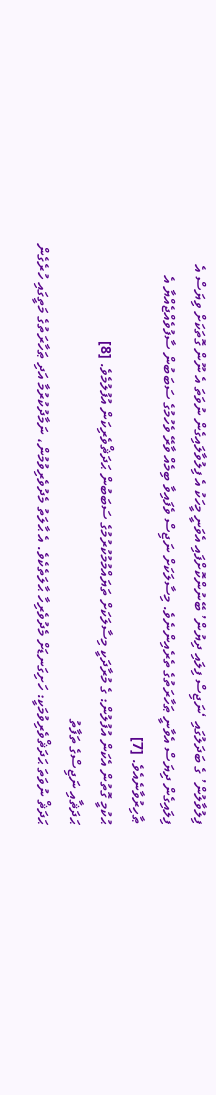ފިލުވާލުން’ ގެ ބަދަލުގައި ‘ނަޖިސް ފިލައި ދިޔުން’ ބޭނުންކޮށްފައި އެވަނީ މީހަކު އެ ފިލުވާލައިގެން ނުވަތަ އެ ނޫން ގޮތަކަށް ވިޔަސް އެ ފިލައިގެން ދިޔަސް އެވާނީ ޠަހާރަތުގެ ތެރެއިންނެވެ. މިސާލަކަށް ނަޖިސް ވެފައިވާ ބިމެއް ވާރޭ ވެހުމުގެ ސަބަބުން ސާފުވެއްޖެއްޔާ އެ ޠާހިރުވާނެއެވެ. [7]
ޙުކުމީ ގޮތުން އެކަން އުފުލުން: ގެ މުރާދަކީ މިސާލަކަށް ތަޔައްމުމުކުރުމުގެ ސަބަބުން ޙަދަޘްވެރިކަން އުފުލުމެވެ. [8]
ޙަދަޘާއި ނަޖިސްގެ ތަފާތު
ޙަދަޘް ނުވަތަ ޙަދަޘްވެރިވުމަކީ: ހަށިގަނޑަށް މެދުވެރިހާ ޙާލަތެކެވެ. އެ ޙާލަތު މެދުވެރިވުމުން، ނަމާދުކުރުމާ އަދި ޠަހާރަތުގެ މަތީގައި ހުރެގެން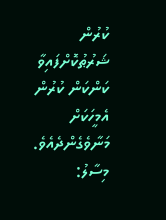ކުރުން ޝަރުޠުކޮށްފައިވާ ކަންކަން ކުރުން އެމީހަކަށް މަނާވެގެންދެއެވެ.
މިސާލު: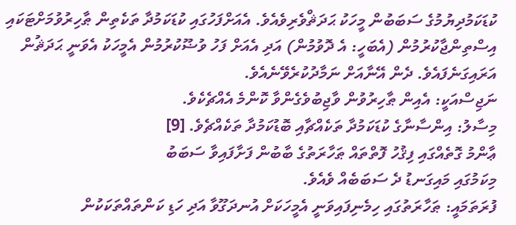ކުޑަކަމުދިޔުމުގެ ސަބަބުން މީހަކު ޙަދަޘްވެރިވެއެވެ. އެއަށްފަހުގައި ކުޑަކަމުދާ ތަކެތިން ޠާހިރުވުމަށްޓަކައި އިސްތިންޖާކުރުމުން (އެބަހީ: އެ ދޮވުމުން) އަދި އެއަށް ފަހު ވުޟޫކުރުމުން އެމީހަކު އެވަނީ ޙަދަޘުން އަރައިގަނެފައެވެ. ދެން އޭނާއަށް ނަމާދުކުރެވޭނެއެވެ.
ނަޖިސްއަކީ: އެއިން ޠާހިރުވުން ވާޖިބުވެގެންވާ ކޮންމެ އެއްޗެކެވެ.
މިސާލު: އިންސާނާގެ ކުޑަކަމުދާ ތަކެއްޗާއި ބޮޑުކަމުދާ ތަކެއްޗެވެ. [9]
ޢާންމު ގޮތެއްގައި ފިޤުހު ފޮތްތައް ޠަހާރަތުގެ ބާބުން ފަށާފައިވާ ސަބަބު
މިކަމުގައި މައިގަނޑު ދެ ސަބަބެއް ވެއެވެ.
ފުރަތަމައީ: ޠަހާރަތުގައި ހިމެނިފައިވަނީ އެމީހަކަށް އުނދަގޫވާ އަދި ހަޑި ކަންތައްތަކަކުން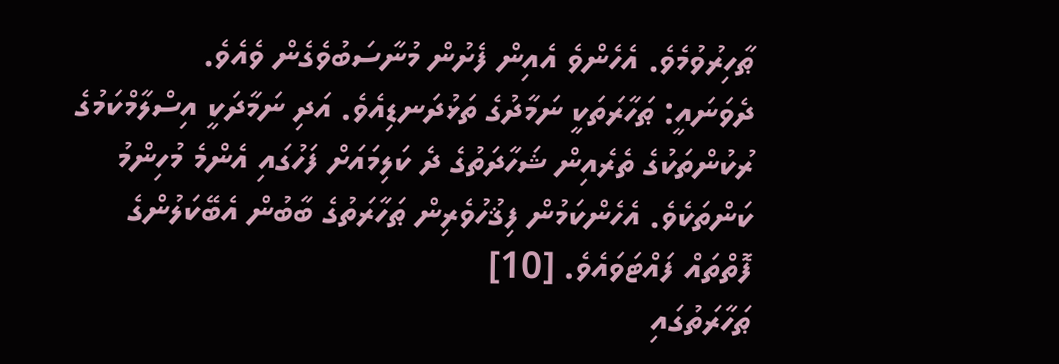ޠާހިރުވުމެވެ. އެހެންވެ އެއިން ފެށުން މުނާސަބުވެގެން ވެއެވެ.
ދެވަނައީ: ޠަހާރަތަކީ ނަމާދުގެ ތަޅުދަނޑިއެވެ. އަދި ނަމާދަކީ އިސްލާމްކަމުގެ ރުކުންތަކުގެ ތެރެއިން ޝަހާދަތުގެ ދެ ކަލިމައަށް ފަހުގައި އެންމެ މުހިންމު ކަންތަކެވެ. އެހެންކަމުން ފިޤުހުވެރިން ޠަހާރަތުގެ ބާބުން އެބޭކަލުންގެ ފޮތްތައް ފައްޓަވައެވެ. [10]
ޠަހާރަތުގައި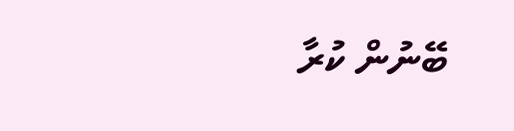ބޭނުން ކުރާ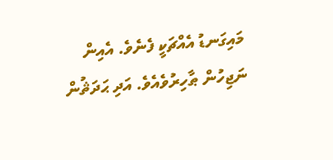މައިގަނޑު އެއްޗަކީ ފެނެވެ. އެއިން ނަޖިހުން ޠާހިރުވެއެވެ. އަދި ޙަދަޘުން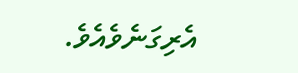އެރިގަނެވެއެވެ.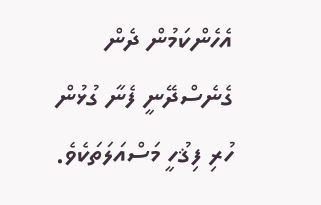އެހެންކަމުން ދެން ގެނެސްދޭނީ ފެނާ ގުޅުން ހުރި ފިޤުހީ މަސްއަލަތަކެވެ.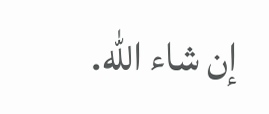إن شاء الله.